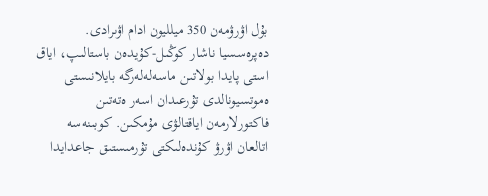بۇل اۋرۋمەن 350 ميلليون ادام اۋىرادى.
دەپرەسسيا ناشار كوڭىل-كۇيدەن باستالىپ، اياق استى پايدا بولاتىن ماسەلەلەرگە بايلانىستى ەموتسيونالدى تۇرعىدان اسەر ەتەتىن فاكتورلارمەن اياقتالۋى مۇمكىن. كوبىنەسە اتالعان اۋرۋ كۇندەلىكتى تۇرمىستىق جاعدايدا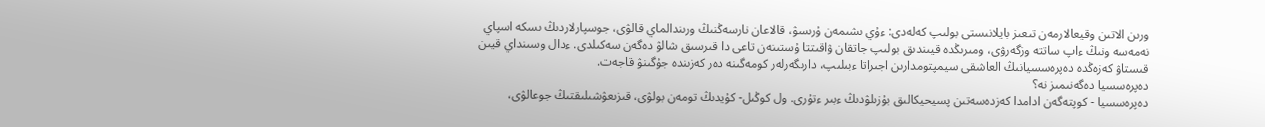ورىن الاتىن وقيعالارمەن تىعىز بايلانىستى بولىپ كەلەدى: ءۇي ىشىمەن ۇرىسۋ، قالاعان نارسەڭنىڭ ورىندالماي قالۋى، جوسپارلاردىڭ ىسكە اسپاي نەمەسە ونىڭ ءاپ ساتتە وزگەرۋى، ومىرىڭدە قيىندىق بولىپ جاتقان ۋاقىتتا ۇستىنەن تاعى دا قىرسىق شالۋ دەگەن سەكىلدى. ءدال وسىنداي قيىن قىستاۋ كەزەڭدە دەپرەسسيانىڭ العاشقى سيمپتومدارىن اجىراتا ءبىلىپ، دارىگەرلەر كومەگىنە دەر كەزىندە جۇگىنۋ قاجەت.
دەپرەسسيا دەگەنىمىز نە؟
دەپرەسسيا - كوپتەگەن ادامدا كەزدەسەتىن پسيحيكالىق بۇزىلۋدىڭ ءبىر ءتۇرى. ول كوڭىل- كۇيدىڭ تومەن بولۋى، قىزىعۋشىلىقتىڭ جوعالۋى،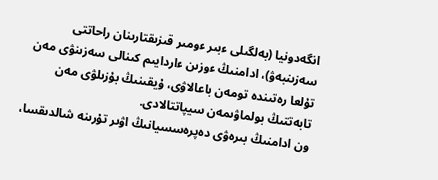انگەدونيا (بەلگىلى ءبىر ءومىر قىزىقتارىنان راحاتتى سەزىنبەۋ)، ادامنىڭ ءوزىن ءاردايىم كىنالى سەزىنۋى مەن تۇلعا رەتىندە تومەن باعالاۋى، ۇيقىنىڭ بۇزىلۋى مەن تابەتتىڭ بولماۋىمەن سيپاتتالادى.
ون ادامنىڭ بىرەۋى دەپرەسسيانىڭ اۋىر تۇرىنە شالدىقسا،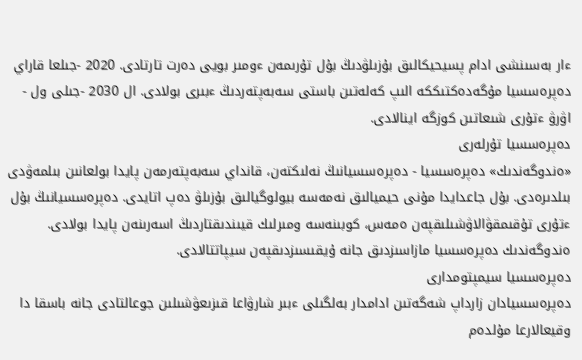ءار بەسىنشى ادام پسيحيكالىق بۇزىلۋدىڭ بۇل تۇرىمەن ءومىر بويى دەرت تارتادى. 2020 -جىلعا قاراي دەپرەسسيا مۇگەدەكتىككە الىپ كەلەتىن باستى سەبەپتەردىڭ ءبىرى بولادى. ال 2030 -جىلى ول - اۋرۋ ءتۇرى شىعاتىن كوزگە اينالادى.
دەپرەسسيا تۇرلەرى
«ەندوگەندىك» دەپرەسسيا - دەپرەسسيانىڭ نەلىكتەن، قانداي سەبەپتەرمەن پايدا بولعانىن بىلمەۋدى بىلدىرەدى. بۇل جاعدايدا مۇنى حيميالىق نەمەسە بيولوگيالىق بۇزىلۋ دەپ اتايدى. دەپرەسسيانىڭ بۇل ءتۇرى تۇقىمقۋالاۋشىلىقپەن ەمەس، كوبىنەسە ومىرلىك قيىندىقتاردىڭ اسەرىنەن پايدا بولادى. ەندوگەندىك دەپرەسسيا مازاسىزدىق جانە ۇيقىسىزدىقپەن سيپاتتالادى.
دەپرەسسيا سيمپتومدارى
دەپرەسسيادان زارداپ شەگەتىن ادامدار بەلگىلى ءبىر شارۋاعا قىزىعۋشىلىن جوعالتادى جانە باسقا دا وقيعالارعا مۇلدەم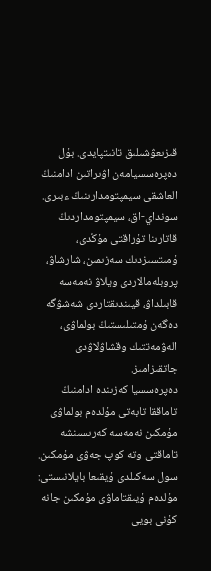قىزىعۋشىلىق تانىتپايدى. بۇل دەپرەسسيامەن اۋىراتىن ادامنىڭ العاشقى سيمپتومدارىنىڭ ءبىرى. سونداي-اق، سيمپتومداردىڭ قاتارىنا تۇراقتى مۇڭدى، ۇمىتسىزدىك سەزىمىن، شارشاۋ، پروبلەمالاردى ويلاۋ نەمەسە قابىلداۋ، قيىندىقتاردى شەشۋگە دەگەن ۇمتىلىستىڭ بولماۋى، الەۋمەتتىك وقشاۋلاۋدى جاتقىزامىز.
دەپرەسسيا كەزىندە ادامنىڭ تاماققا تابەتى مۇلدەم بولماۋى مۇمكىن نەمەسە كەرىسىنشە تاماقتى وتە كوپ جەۋى مۇمكىن. سول سەكىلدى ۇيقىعا بايلانىستى: مۇلدەم ۇيىقتاماۋى مۇمكىن جانە كۇنى بويى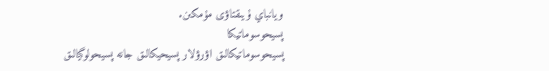ويانباي ۇيىقتاۋى مۇمكىن.
پسيحوسوماتيكا
پسيحوسوماتيكالىق اۋرۋلار پسيحيكالىق جانە پسيحولوگيالىق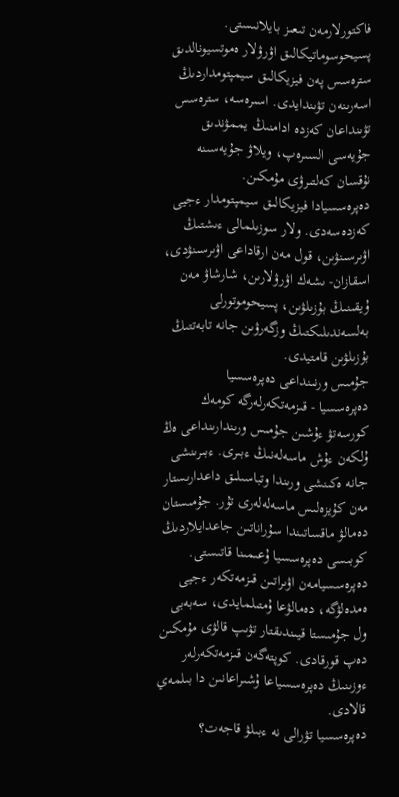فاكتورلارمەن تىعىز بايلانىستى. پسيحوسوماتيكالىق اۋرۋلار ەموتسيونالدىق سترەسس پەن فيزيكالىق سيمپتومداردىڭ اسەرىنەن تۋىندايدى. اسىرەسە، سترەسس تۋىنداعان كەزدە ادامنىڭ يممۋندىق جۇيەسى السىرەپ، ويلاۋ جۇيەسىنە نۇقسان كەلتىرۋى مۇمكىن.
دەپرەسسيادا فيزيكالىق سيمپتومدار ءجيى كەزدەسەدى. ولار سوزىلمالى ءىشتىڭ اۋىرسىنۋىن، قول مەن ارقاداعى اۋىرسىنۋدى، اسقازان- ىشەك اۋرۋلارىن، شارشاۋ مەن ۇيقىنىڭ بۇزىلۋىن، پسيحوموتورلى بەلسەندىلىكتىڭ وزگەرۋىن جانە تابەتتىڭ بۇزىلۋىن قامتيدى.
جۇمىس ورنىنداعى دەپرەسسيا
دەپرەسسيا - قىزمەتكەرلەرگە كومەك كورسەتۋ ءۇشىن جۇمىس ورىندارىنداعى ەڭ ۇلكەن ءۇش ماسەلەنىڭ ءبىرى. ءبىرىنشى جانە ەكىنشى ورىندا وتباسىلىق داعدارىستار مەن كۇيزەلىس ماسەلەلەرى تۇر. جۇمىستان دەمالۋ ماقساتىندا سۇراناتىن جاعدايلاردىڭ كوبىسى دەپرەسسيا ۇعىمىنا قاتىستى. دەپرەسسيامەن اۋىراتىن قىزمەتكەر ءجيى ەمدەلۋگە، دەمالۋعا ۇمتىلمايدى، سەبەبى ول جۇمىستا قيىندىقتار تۋىپ قالۋى مۇمكىن دەپ قورقادى. كوپتەگەن قىزمەتكەرلەر ءوزىنىڭ دەپرەسسياعا ۇشىراعانىن دا بىلمەي قالادى.
دەپرەسسيا تۋرالى نە ءبىلۋ قاجەت؟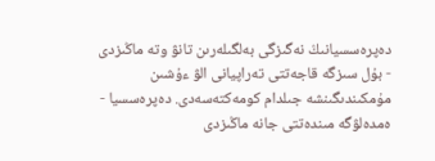دەپرەسسيانىڭ نەگىزگى بەلگىلەرىن تانۋ وتە ماڭىزدى - بۇل سىزگە قاجەتتى تەراپيانى الۋ ءۇشىن مۇمكىندىگىنشە جىلدام كومەكتەسەدى. دەپرەسسيا - ەمدەلۋگە مىندەتتى جانە ماڭىزدى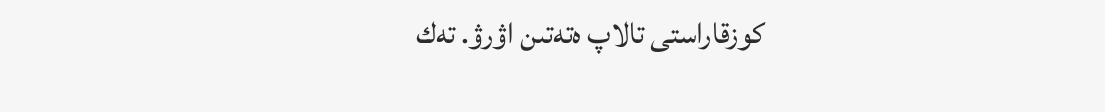كوزقاراستى تالاپ ەتەتىن اۋرۋ. تەك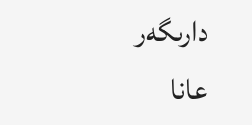دارىگەر عانا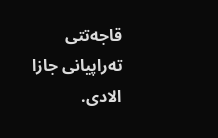قاجەتتى تەراپيانى جازا الادى.